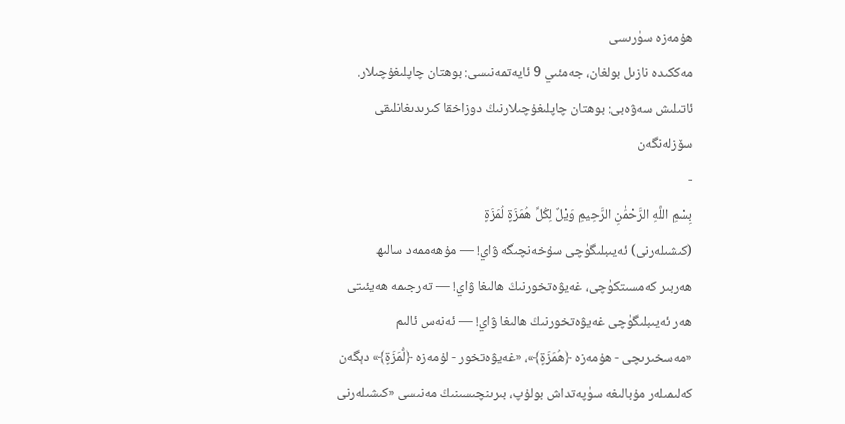ھۇمەزە سۈرىسى
مەككىدە نازىل بولغان، جەمئىي 9 ئايەتمەنىسى: بوھتان چاپلىغۇچىلار. ئاتىلىش سەۋەبى: بوھتان چاپلىغۇچىلارنىڭ دوزاخقا كىرىدىغانلىقى سۆزلەنگەن
-
بِسْمِ اللَّهِ الرَّحْمَٰنِ الرَّحِيمِ وَيْلٌ لِكُلِّ هُمَزَةٍ لُمَزَةٍ
(كىشىلەرنى) ئەيىبلىگۈچى سۇخەنچىگە ۋاي! — مۇھەممەد سالىھ
ھەربىر كەمسىتكۈچى، غەيۋەتخورنىڭ ھالىغا ۋاي! — تەرجىمە ھەيئىتى
ھەر ئەيىبلىگۈچى غەيۋەتخورنىڭ ھالىغا ۋاي! — ئەنەس ئالىم
«مەسخىرىچى - ھۇمەزە ﴿هُمَزَةٍ﴾»، «غەيۋەتخور - لۇمەزە ﴿لُّمَزَةٍ﴾» دېگەن كەلىمىلەر مۇبالىغە سۈپەتداش بولۇپ، بىرىنچىسىنىڭ مەنىسى «كىشىلەرنى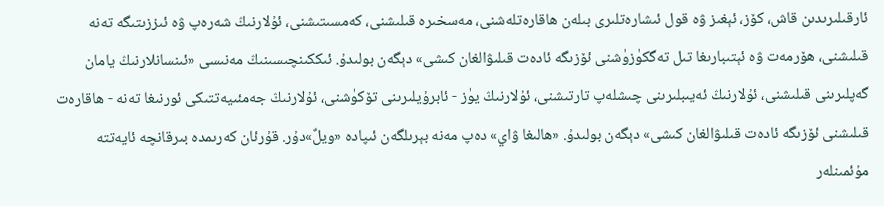ئارقىلىرىدىن قاش، كۆز، ئېغىز ۋە قول ئىشارەتلىرى بىلەن ھاقارەتلەشنى، مەسخىرە قىلىشنى، كەمسىتىشنى، ئۇلارنىڭ شەرەپ ۋە ئىززىتىگە تەنە قىلىشنى، ھۆرمەت ۋە ئېتىبارىغا تىل تەگكۈزۈشنى ئۆزىگە ئادەت قىلىۋالغان كىشى» دېگەن بولىدۇ. ئىككىنچىسىنىڭ مەنىسى «ئىنسانلارنىڭ يامان گەپلىرىنى قىلىشنى، ئۇلارنىڭ ئەيىبلىرىنى چىشلەپ تارتىشنى، ئۇلارنىڭ يۈز - ئابرۇيلىرىنى تۆكۈشنى، ئۇلارنىڭ جەمئىيەتتىكى ئورنىغا تەنە - ھاقارەت قىلىشنى ئۆزىگە ئادەت قىلىۋالغان كىشى» دېگەن بولىدۇ. «ھالىغا ۋاي» دەپ مەنە بېرىلگەن ئىپادە «ويلٌ»دۇر. قۇرئان كەرىمدە بىرقانچە ئايەتتە مۇئمىنلەر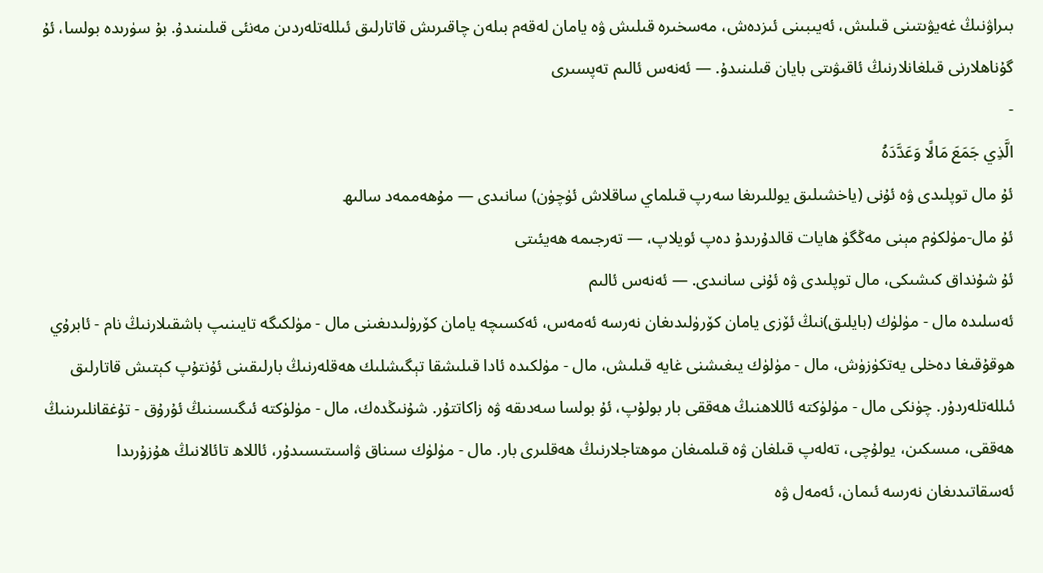بىراۋنىڭ غەيۋىتىنى قىلىش، ئەيىبىنى ئىزدەش، مەسخىرە قىلىش ۋە يامان لەقەم بىلەن چاقىرىش قاتارلىق ئىللەتلەردىن مەنئى قىلىنىدۇ. بۇ سۈرىدە بولسا، ئۇ گۇناھلارنى قىلغانلارنىڭ ئاقىۋىتى بايان قىلىنىدۇ. — ئەنەس ئالىم تەپسىرى
-
الَّذِي جَمَعَ مَالًا وَعَدَّدَهُ
ئۇ مال توپلىدى ۋە ئۇنى (ياخشىلىق يوللىرىغا سەرپ قىلماي ساقلاش ئۈچۈن) سانىدى — مۇھەممەد سالىھ
ئۇ مال-مۈلكۈم مېنى مەڭگۈ ھايات قالدۇرىدۇ دەپ ئويلاپ، — تەرجىمە ھەيئىتى
ئۇ شۇنداق كىشىكى، مال توپلىدى ۋە ئۇنى سانىدى. — ئەنەس ئالىم
ئەسلىدە مال - مۈلۈك (بايلىق)نىڭ ئۆزى يامان كۆرۈلىدىغان نەرسە ئەمەس، ئەكسىچە يامان كۆرۈلىدىغىنى مال - مۈلكىگە تايىنىپ باشقىلارنىڭ نام - ئابرۇي ھوقۇقىغا دەخلى يەتكۈزۈش، مال - مۈلۈك يىغىشنى غايە قىلىش، مال - مۈلكىدە ئادا قىلىشقا تېگىشلىك ھەقلەرنىڭ بارلىقىنى ئۇنتۇپ كېتىش قاتارلىق ئىللەتلەردۇر. چۈنكى مال - مۈلۈكتە ئاللاھنىڭ ھەققى بار بولۇپ، ئۇ بولسا سەدىقە ۋە زاكاتتۇر. شۇنىڭدەك، مال - مۈلۈكتە ئىگىسىنىڭ ئۇرۇق - تۇغقانلىرىنىڭ ھەققى، مىسكىن، يولۇچى، تەلەپ قىلغان ۋە قىلمىغان موھتاجلارنىڭ ھەقلىرى بار. مال - مۈلۈك سىناق ۋاسىتىسىدۇر، ئاللاھ تائالانىڭ ھۇزۇرىدا ئەسقاتىدىغان نەرسە ئىمان، ئەمەل ۋە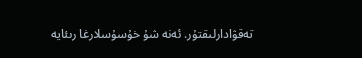تەقۋادارلىقتۇر. ئەنە شۇ خۇسۇسلارغا رىئايە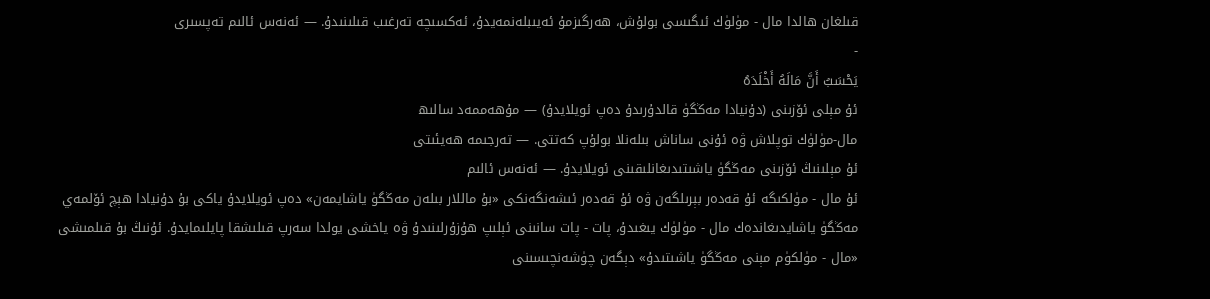قىلغان ھالدا مال - مۈلۈك ئىگىسى بولۇش، ھەرگىزمۇ ئەيىبلەنمەيدۇ، ئەكسىچە تەرغىب قىلىنىدۇ. — ئەنەس ئالىم تەپسىرى
-
يَحْسَبُ أَنَّ مَالَهُ أَخْلَدَهُ
ئۇ مېلى ئۆزىنى (دۇنيادا مەڭگۈ قالدۇرىدۇ دەپ ئويلايدۇ) — مۇھەممەد سالىھ
مال-مۈلۈك توپلاش ۋە ئۇنى ساناش بىلەنلا بولۇپ كەتتى. — تەرجىمە ھەيئىتى
ئۇ مېلىنىڭ ئۆزىنى مەڭگۈ ياشىتىدىغانلىقىنى ئويلايدۇ. — ئەنەس ئالىم
ئۇ مال - مۈلكىگە ئۇ قەدەر بېرىلگەن ۋە ئۇ قەدەر ئىشەنگەنكى «بۇ ماللار بىلەن مەڭگۈ ياشايمەن» دەپ ئويلايدۇ ياكى بۇ دۇنيادا ھېچ ئۆلمەي مەڭگۈ ياشايدىغاندەك مال - مۈلۈك يىغىدۇ، پات - پات سانىنى ئېلىپ ھۇزۇرلىنىدۇ ۋە ياخشى يولدا سەرپ قىلىشقا پايلىمايدۇ. ئۇنىڭ بۇ قىلمىشى «مال - مۈلكۈم مېنى مەڭگۈ ياشىتىدۇ» دېگەن چۈشەنچىسىنى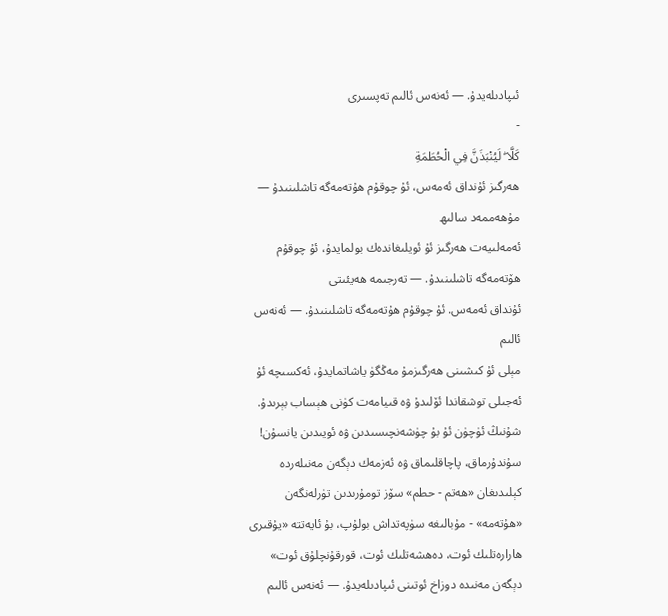ئىپادىلەيدۇ. — ئەنەس ئالىم تەپسىرى
-
كَلَّا ۖ لَيُنْبَذَنَّ فِي الْحُطَمَةِ
ھەرگىز ئۇنداق ئەمەس، ئۇ چوقۇم ھۇتەمەگە تاشلىنىدۇ — مۇھەممەد سالىھ
ئەمەلىيەت ھەرگىز ئۇ ئويلىغاندەك بولمايدۇ، ئۇ چوقۇم ھۆتەمەگە تاشلىنىدۇ. — تەرجىمە ھەيئىتى
ئۇنداق ئەمەس. ئۇ چوقۇم ھۇتەمەگە تاشلىنىدۇ. — ئەنەس ئالىم
مېلى ئۇ كىشىنى ھەرگىزمۇ مەڭگۈ ياشاتمايدۇ، ئەكسىچە ئۇ ئەجىلى توشقاندا ئۆلىدۇ ۋە قىيامەت كۈنى ھېساب بېرىدۇ. شۇنىڭ ئۈچۈن ئۇ بۇ چۈشەنچىسىدىن ۋە ئويىدىن يانسۇن! سۇندۇرماق، پاچاقلىماق ۋە ئەزمەك دېگەن مەنىلەردە كېلىدىغان «ھەتم - حطم» سۆز تومۇرىدىن تۈرلەنگەن «ھۇتەمە» - مۇبالىغە سۈپەتداش بولۇپ، بۇ ئايەتتە «يۇقىرى ھارارەتلىك ئوت، دەھشەتلىك ئوت، قورقۇنچلۇق ئوت» دېگەن مەنىدە دوزاخ ئوتىنى ئىپادىلەيدۇ. — ئەنەس ئالىم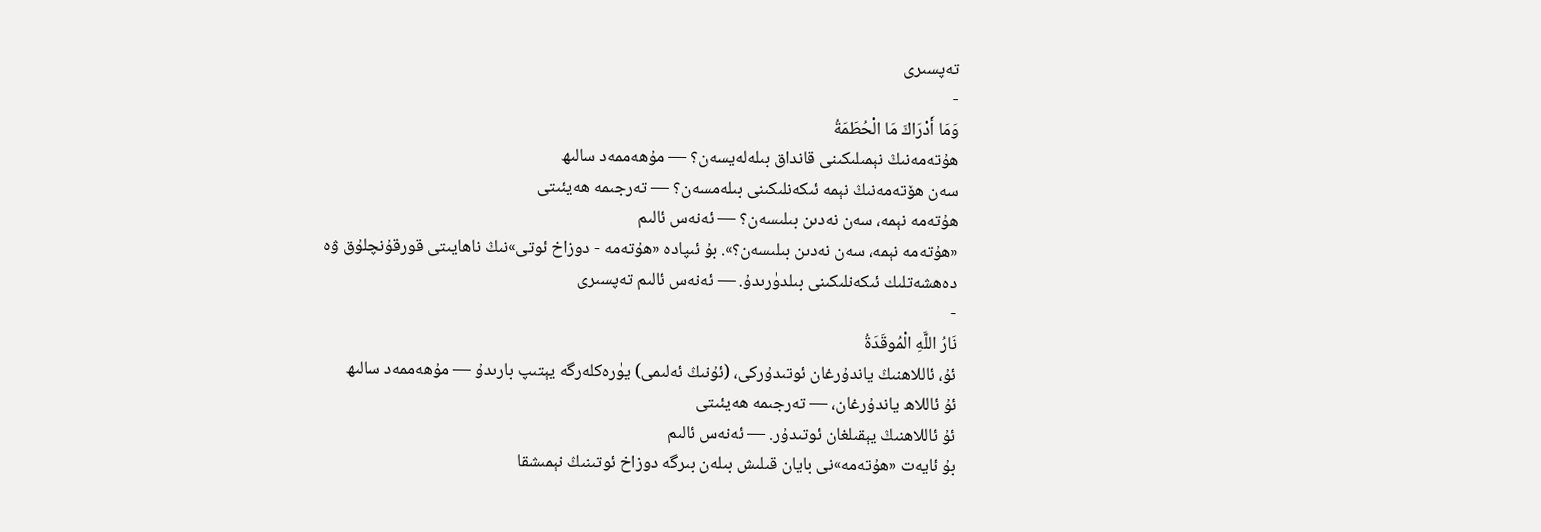تەپسىرى
-
وَمَا أَدْرَاكَ مَا الْحُطَمَةُ
ھۇتەمەنىڭ نېمىلىكىنى قانداق بىلەلەيسەن؟ — مۇھەممەد سالىھ
سەن ھۆتەمەنىڭ نېمە ئىكەنلىكىنى بىلەمسەن؟ — تەرجىمە ھەيئىتى
ھۇتەمە نېمە، سەن نەدىن بىلىسەن؟ — ئەنەس ئالىم
«ھۇتەمە نېمە، سەن نەدىن بىلىسەن؟». بۇ ئىپادە «ھۇتەمە - دوزاخ ئوتى»نىڭ ناھايىتى قورقۇنچلۇق ۋە دەھشەتلىك ئىكەنلىكىنى بىلدۈرىدۇ. — ئەنەس ئالىم تەپسىرى
-
نَارُ اللَّهِ الْمُوقَدَةُ
ئۇ، ئاللاھنىڭ ياندۇرغان ئوتىدۇركى، (ئۇنىڭ ئەلىمى) يۈرەكلەرگە يېتىپ بارىدۇ — مۇھەممەد سالىھ
ئۇ ئاللاھ ياندۇرغان، — تەرجىمە ھەيئىتى
ئۇ ئاللاھنىڭ يېقىلغان ئوتىدۇر. — ئەنەس ئالىم
بۇ ئايەت «ھۇتەمە»نى بايان قىلىش بىلەن بىرگە دوزاخ ئوتىنىڭ نېمىشقا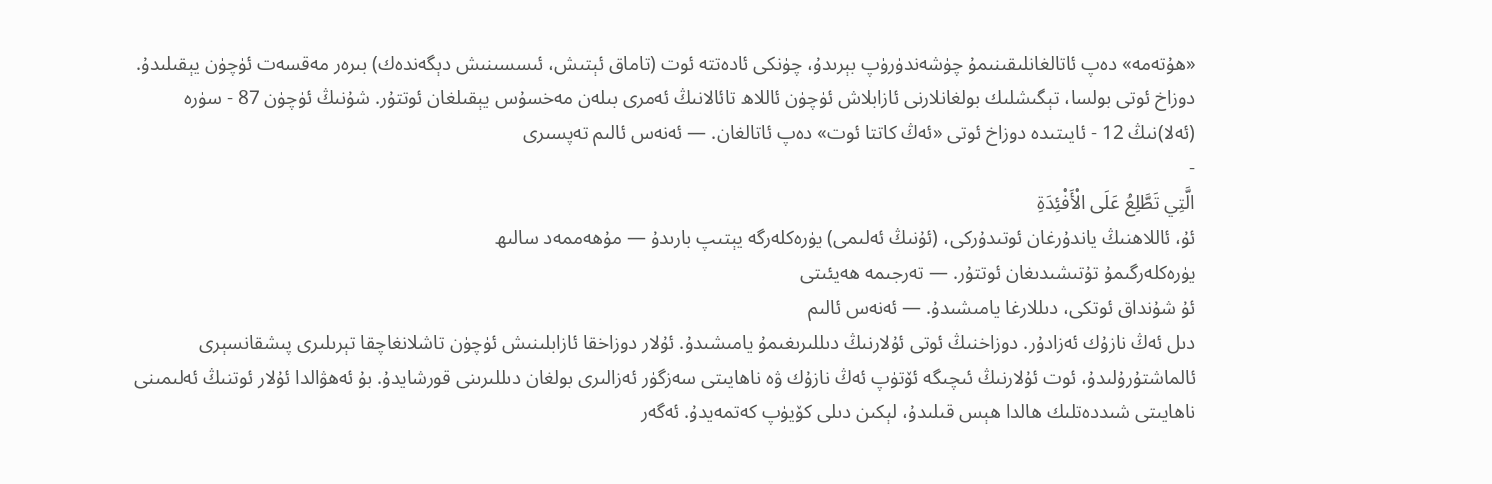«ھۇتەمە» دەپ ئاتالغانلىقىنىمۇ چۈشەندۈرۈپ بېرىدۇ، چۈنكى ئادەتتە ئوت (تاماق ئېتىش، ئىسسىنىش دېگەندەك) بىرەر مەقسەت ئۈچۈن يېقىلىدۇ. دوزاخ ئوتى بولسا، تېگىشلىك بولغانلارنى ئازابلاش ئۈچۈن ئاللاھ تائالانىڭ ئەمرى بىلەن مەخسۇس يېقىلغان ئوتتۇر. شۇنىڭ ئۈچۈن 87 - سۈرە (ئەلا)نىڭ 12 - ئايىتىدە دوزاخ ئوتى «ئەڭ كاتتا ئوت» دەپ ئاتالغان. — ئەنەس ئالىم تەپسىرى
-
الَّتِي تَطَّلِعُ عَلَى الْأَفْئِدَةِ
ئۇ، ئاللاھنىڭ ياندۇرغان ئوتىدۇركى، (ئۇنىڭ ئەلىمى) يۈرەكلەرگە يېتىپ بارىدۇ — مۇھەممەد سالىھ
يۈرەكلەرگىمۇ تۇتىشىدىغان ئوتتۇر. — تەرجىمە ھەيئىتى
ئۇ شۇنداق ئوتكى، دىللارغا يامىشىدۇ. — ئەنەس ئالىم
دىل ئەڭ نازۇك ئەزادۇر. دوزاخنىڭ ئوتى ئۇلارنىڭ دىللىرىغىمۇ يامىشىدۇ. ئۇلار دوزاخقا ئازابلىنىش ئۈچۈن تاشلانغاچقا تېرىلىرى پىشقانسېرى ئالماشتۇرۇلىدۇ، ئوت ئۇلارنىڭ ئىچىگە ئۆتۈپ ئەڭ نازۇك ۋە ناھايىتى سەزگۈر ئەزالىرى بولغان دىللىرىنى قورشايدۇ. بۇ ئەھۋالدا ئۇلار ئوتنىڭ ئەلىمىنى ناھايىتى شىددەتلىك ھالدا ھېس قىلىدۇ، لېكىن دىلى كۆيۈپ كەتمەيدۇ. ئەگەر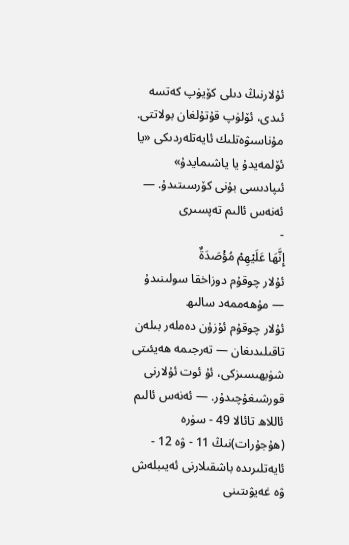ئۇلارنىڭ دىلى كۆيۈپ كەتسە ئىدى، ئۆلۈپ قۇتۇلغان بولاتتى. مۇناسىۋەتلىك ئايەتلەردىكى «يا ئۆلمەيدۇ يا ياشىمايدۇ» ئىپادىسى بۇنى كۆرسىتىدۇ. — ئەنەس ئالىم تەپسىرى
-
إِنَّهَا عَلَيْهِمْ مُؤْصَدَةٌ
ئۇلار چوقۇم دوزاخقا سولىنىدۇ — مۇھەممەد سالىھ
ئۇلار چوقۇم ئۇزۇن دەملەر بىلەن تاقىلىدىغان — تەرجىمە ھەيئىتى
شۈبھىسىزكى، ئۇ ئوت ئۇلارنى قورشىغۇچىدۇر. — ئەنەس ئالىم
ئاللاھ تائالا 49 - سۈرە (ھۇجۇرات)نىڭ 11 - ۋە 12 - ئايەتلىرىدە باشقىلارنى ئەيىبلەش ۋە غەيۋىتىنى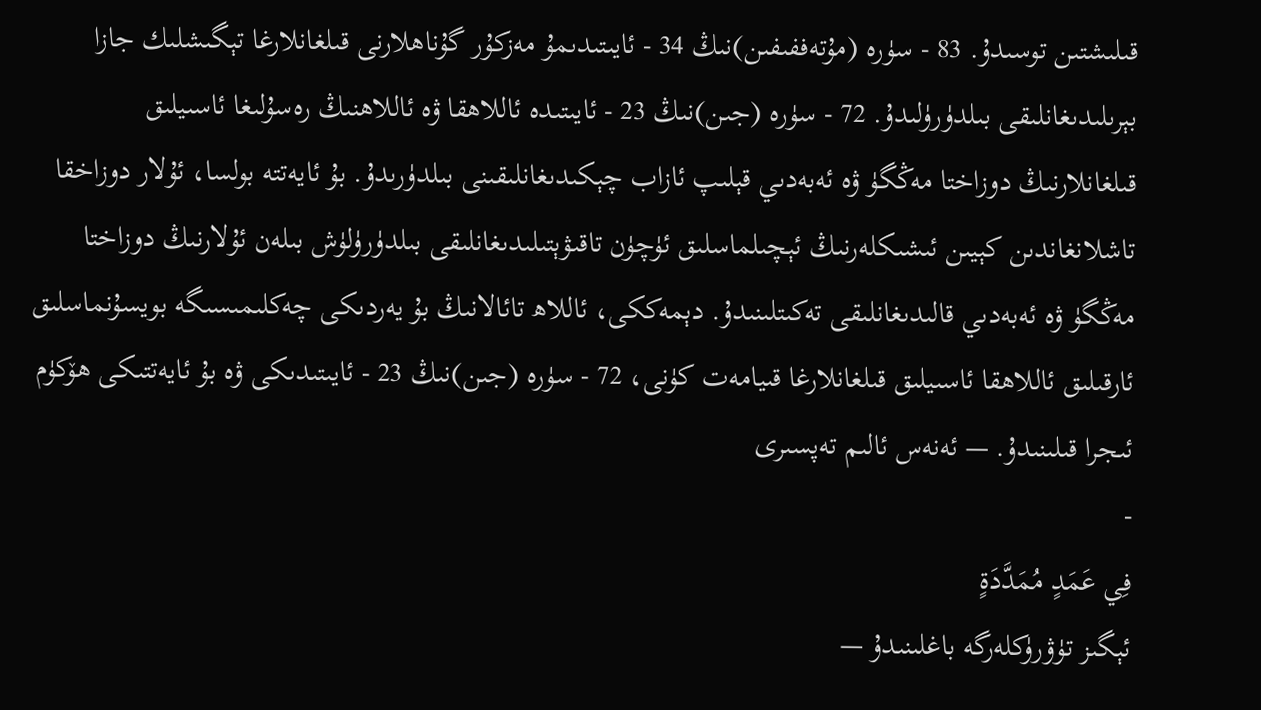قىلىشتىن توسىدۇ. 83 - سۈرە (مۇتەففىفىن)نىڭ 34 - ئايىتىدىمۇ مەزكۇر گۇناھلارنى قىلغانلارغا تېگىشلىك جازا بېرىلىدىغانلىقى بىلدۈرۈلىدۇ. 72 - سۈرە (جىن)نىڭ 23 - ئايىتىدە ئاللاھقا ۋە ئاللاھنىڭ رەسۇلىغا ئاسىيلىق قىلغانلارنىڭ دوزاختا مەڭگۈ ۋە ئەبەدىي قېلىپ ئازاب چېكىدىغانلىقىنى بىلدۈرىدۇ. بۇ ئايەتتە بولسا، ئۇلار دوزاخقا تاشلانغاندىن كېيىن ئىشىكلەرنىڭ ئېچىلماسلىق ئۈچۈن تاقىۋېتىلىدىغانلىقى بىلدۈرۈلۈش بىلەن ئۇلارنىڭ دوزاختا مەڭگۈ ۋە ئەبەدىي قالىدىغانلىقى تەكىتلىنىدۇ. دېمەككى، ئاللاھ تائالانىڭ بۇ يەردىكى چەكلىمىسىگە بويسۇنماسلىق ئارقىلىق ئاللاھقا ئاسىيلىق قىلغانلارغا قىيامەت كۈنى، 72 - سۈرە (جىن)نىڭ 23 - ئايىتىدىكى ۋە بۇ ئايەتتىكى ھۆكۈم ئىجرا قىلىنىدۇ. — ئەنەس ئالىم تەپسىرى
-
فِي عَمَدٍ مُمَدَّدَةٍ
ئېگىز تۈۋرۈكلەرگە باغلىنىدۇ —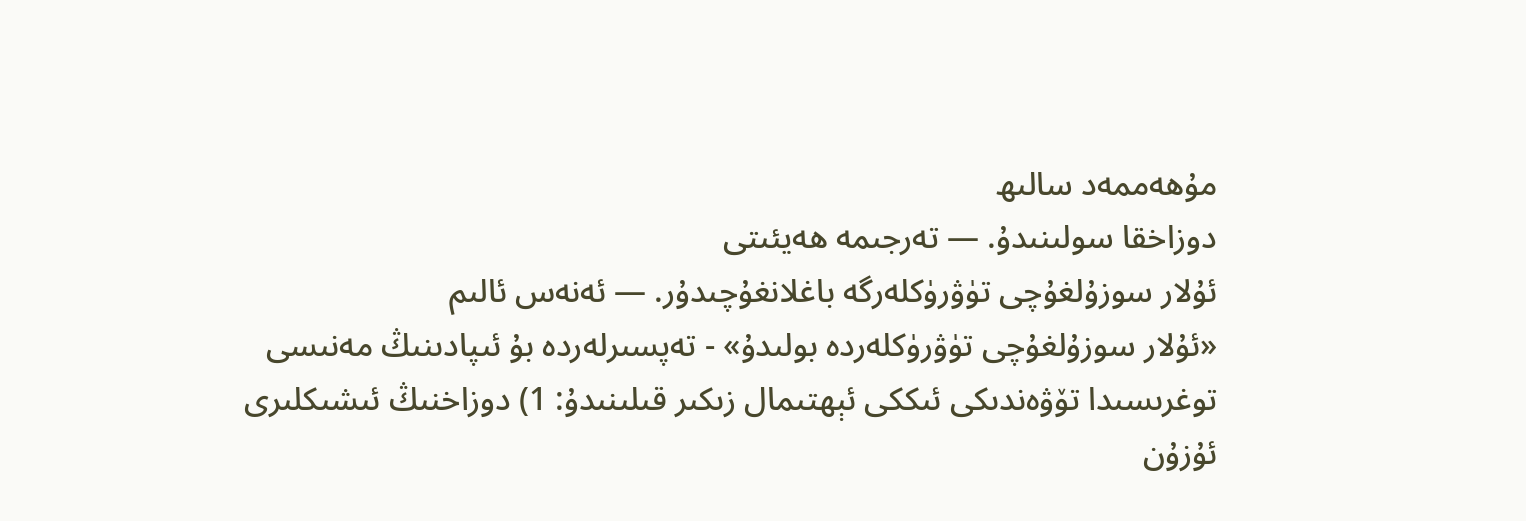مۇھەممەد سالىھ
دوزاخقا سولىنىدۇ. — تەرجىمە ھەيئىتى
ئۇلار سوزۇلغۇچى تۈۋرۈكلەرگە باغلانغۇچىدۇر. — ئەنەس ئالىم
«ئۇلار سوزۇلغۇچى تۈۋرۈكلەردە بولىدۇ» - تەپسىرلەردە بۇ ئىپادىنىڭ مەنىسى توغرىسىدا تۆۋەندىكى ئىككى ئېھتىمال زىكىر قىلىنىدۇ: 1) دوزاخنىڭ ئىشىكلىرى ئۇزۇن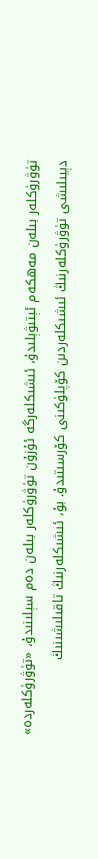تۈۋرۈكلەر بىلەن مەھكەم ئېتىۋېلىدۇ، ئىشىكلەرگە ئۇزۇن تۈۋرۈكلەر بىلەن دەم سېلىنىدۇ، «تۈۋرۈكلەردە» دېيىلىشى تۈۋرۈكلەرنىڭ ئىشىكلەردىن كۆپلۈكىنى كۆرسىتىدۇ. بۇ، ئىشىكلەرنىڭ تاقىلىشىنىڭ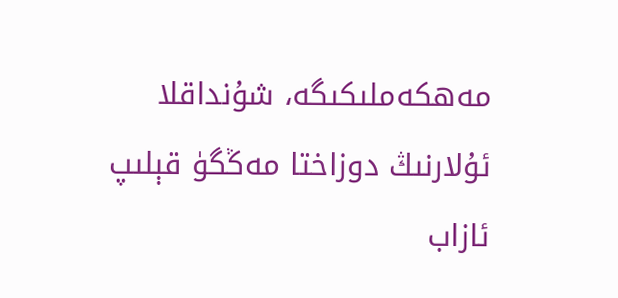مەھكەملىكىگە، شۇنداقلا ئۇلارنىڭ دوزاختا مەڭگۈ قېلىپ ئازاب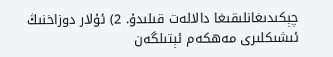چېكىدىغانلىقىغا دالالەت قىلىدۇ. 2) ئۇلار دوزاخنىڭ ئىشىكلىرى مەھكەم ئېتىلگەن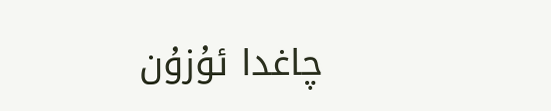چاغدا ئۇزۇن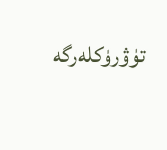تۈۋرۈكلەرگە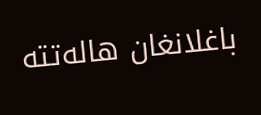باغلانغان ھالەتتە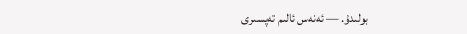بولىدۇ. — ئەنەس ئالىم تەپسىرى